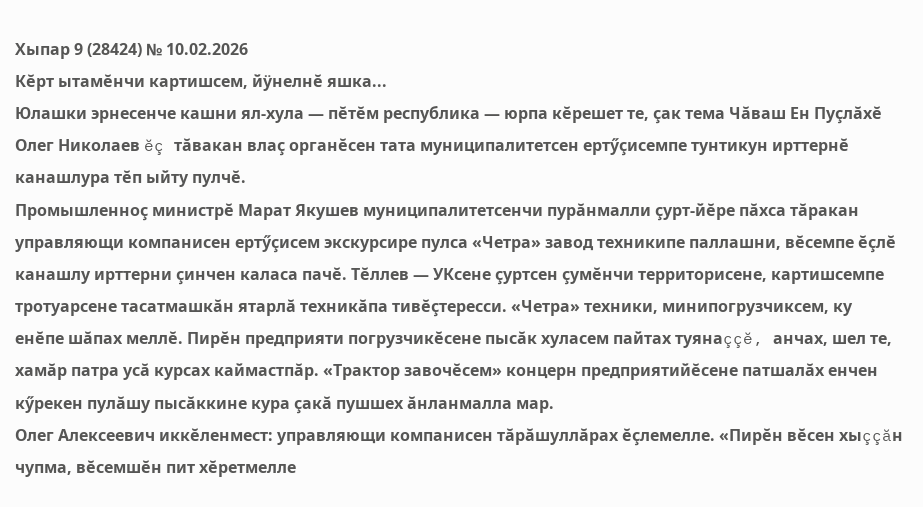Хыпар 9 (28424) № 10.02.2026
Кĕрт ытамĕнчи картишсем, йÿнелнĕ яшка...
Юлашки эрнесенче кашни ял-хула — пĕтĕм республика — юрпа кĕрешет те, çак тема Чăваш Ен Пуçлăхĕ Олег Николаев ĕç тăвакан влаç органĕсен тата муниципалитетсен ертӳçисемпе тунтикун ирттернĕ канашлура тĕп ыйту пулчĕ.
Промышленноç министрĕ Марат Якушев муниципалитетсенчи пурăнмалли çурт-йĕре пăхса тăракан управляющи компанисен ертӳçисем экскурсире пулса «Четра» завод техникипе паллашни, вĕсемпе ĕçлĕ канашлу ирттерни çинчен каласа пачĕ. Тĕллев — УКсене çуртсен çумĕнчи территорисене, картишсемпе тротуарсене тасатмашкăн ятарлă техникăпа тивĕçтересси. «Четра» техники, минипогрузчиксем, ку енĕпе шăпах меллĕ. Пирĕн предприяти погрузчикĕсене пысăк хуласем пайтах туянаççĕ, анчах, шел те, хамăр патра усă курсах каймастпăр. «Трактор завочĕсем» концерн предприятийĕсене патшалăх енчен кӳрекен пулăшу пысăккине кура çакă пушшех ăнланмалла мар.
Олег Алексеевич иккĕленмест: управляющи компанисен тăрăшуллăрах ĕçлемелле. «Пирĕн вĕсен хыççăн чупма, вĕсемшĕн пит хĕретмелле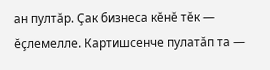ан пултăр. Çак бизнеса кĕнĕ тĕк — ĕçлемелле. Картишсенче пулатăп та —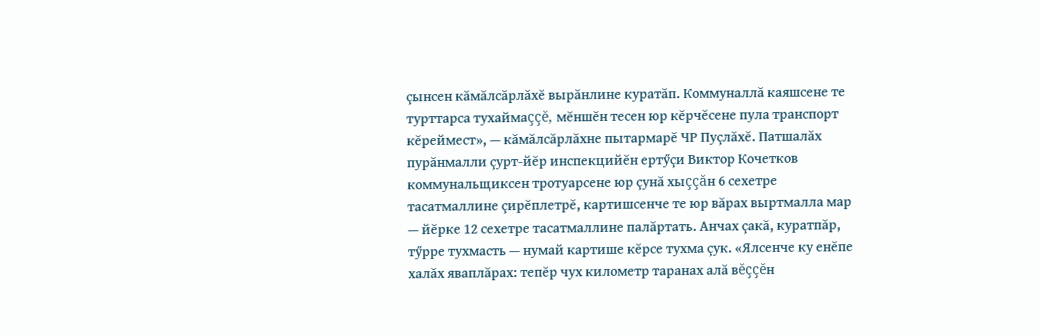çынсен кăмăлсăрлăхĕ вырăнлине куратăп. Коммуналлă каяшсене те турттарса тухаймаççĕ, мĕншĕн тесен юр кĕрчĕсене пула транспорт кĕреймест», — кăмăлсăрлăхне пытармарĕ ЧР Пуçлăхĕ. Патшалăх пурăнмалли çурт-йĕр инспекцийĕн ертӳçи Виктор Кочетков коммунальщиксен тротуарсене юр çунă хыççăн 6 сехетре тасатмаллине çирĕплетрĕ, картишсенче те юр вăрах выртмалла мар — йĕрке 12 сехетре тасатмаллине палăртать. Анчах çакă, куратпăр, тӳрре тухмасть — нумай картише кĕрсе тухма çук. «Ялсенче ку енĕпе халăх яваплăрах: тепĕр чух километр таранах алă вĕççĕн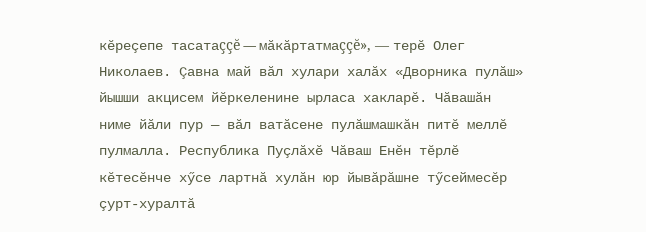кĕреçепе тасатаççĕ — мăкăртатмаççĕ», — терĕ Олег Николаев. Çавна май вăл хулари халăх «Дворника пулăш» йышши акцисем йĕркеленине ырласа хакларĕ. Чăвашăн ниме йăли пур — вăл ватăсене пулăшмашкăн питĕ меллĕ пулмалла. Республика Пуçлăхĕ Чăваш Енĕн тĕрлĕ кĕтесĕнче хӳсе лартнă хулăн юр йывăрăшне тӳсеймесĕр çурт-хуралтă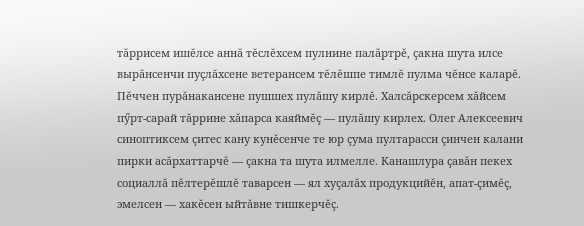тăррисем ишĕлсе аннă тĕслĕхсем пулнине палăртрĕ, çакна шута илсе вырăнсенчи пуçлăхсене ветерансем тĕлĕшпе тимлĕ пулма чĕнсе каларĕ. Пĕччен пурăнакансене пушшех пулăшу кирлĕ. Халсăрскерсем хăйсем пӳрт-сарай тăррине хăпарса каяймĕç — пулăшу кирлех. Олег Алексеевич синоптиксем çитес кану кунĕсенче те юр çума пултарасси çинчен калани пирки асăрхаттарчĕ — çакна та шута илмелле. Канашлура çавăн пекех социаллă пĕлтерĕшлĕ таварсен — ял хуçалăх продукцийĕн, апат-çимĕç, эмелсен — хакĕсен ыйтăвне тишкерчĕç.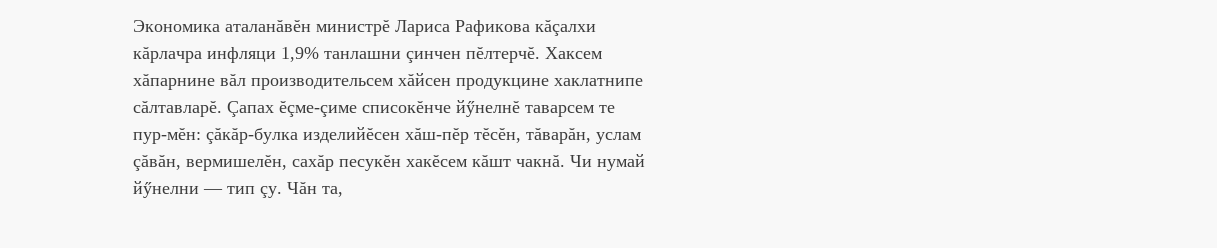Экономика аталанăвĕн министрĕ Лариса Рафикова кăçалхи кăрлачра инфляци 1,9% танлашни çинчен пĕлтерчĕ. Хаксем хăпарнине вăл производительсем хăйсен продукцине хаклатнипе сăлтавларĕ. Çапах ĕçме-çиме списокĕнче йӳнелнĕ таварсем те пур-мĕн: çăкăр-булка изделийĕсен хăш-пĕр тĕсĕн, тăварăн, услам çăвăн, вермишелĕн, сахăр песукĕн хакĕсем кăшт чакнă. Чи нумай йӳнелни — тип çу. Чăн та,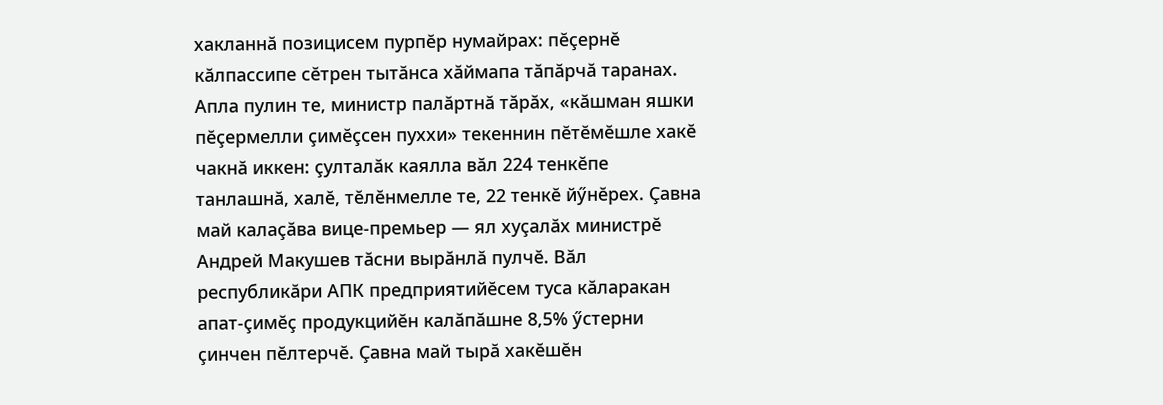хакланнă позицисем пурпĕр нумайрах: пĕçернĕ кăлпассипе сĕтрен тытăнса хăймапа тăпăрчă таранах. Апла пулин те, министр палăртнă тăрăх, «кăшман яшки пĕçермелли çимĕçсен пуххи» текеннин пĕтĕмĕшле хакĕ чакнă иккен: çулталăк каялла вăл 224 тенкĕпе танлашнă, халĕ, тĕлĕнмелле те, 22 тенкĕ йӳнĕрех. Çавна май калаçăва вице-премьер — ял хуçалăх министрĕ Андрей Макушев тăсни вырăнлă пулчĕ. Вăл республикăри АПК предприятийĕсем туса кăларакан апат-çимĕç продукцийĕн калăпăшне 8,5% ӳстерни çинчен пĕлтерчĕ. Çавна май тырă хакĕшĕн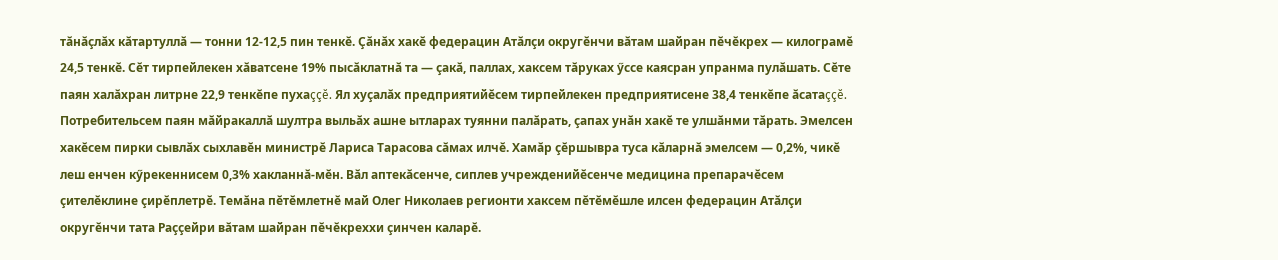тăнăçлăх кăтартуллă — тонни 12-12,5 пин тенкĕ. Çăнăх хакĕ федерацин Атăлçи округĕнчи вăтам шайран пĕчĕкрех — килограмĕ 24,5 тенкĕ. Сĕт тирпейлекен хăватсене 19% пысăклатнă та — çакă, паллах, хаксем тăруках ӳссе каясран упранма пулăшать. Сĕте паян халăхран литрне 22,9 тенкĕпе пухаççĕ. Ял хуçалăх предприятийĕсем тирпейлекен предприятисене 38,4 тенкĕпе ăсатаççĕ. Потребительсем паян мăйракаллă шултра выльăх ашне ытларах туянни палăрать, çапах унăн хакĕ те улшăнми тăрать. Эмелсен хакĕсем пирки сывлăх сыхлавĕн министрĕ Лариса Тарасова сăмах илчĕ. Хамăр çĕршывра туса кăларнă эмелсем — 0,2%, чикĕ леш енчен кӳрекеннисем 0,3% хакланнă-мĕн. Вăл аптекăсенче, сиплев учрежденийĕсенче медицина препарачĕсем çителĕклине çирĕплетрĕ. Темăна пĕтĕмлетнĕ май Олег Николаев регионти хаксем пĕтĕмĕшле илсен федерацин Атăлçи округĕнчи тата Раççейри вăтам шайран пĕчĕкреххи çинчен каларĕ.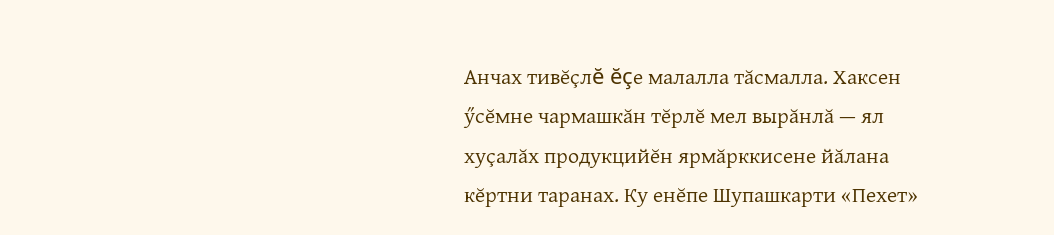Анчах тивĕçлĕ ĕçе малалла тăсмалла. Хаксен ӳсĕмне чармашкăн тĕрлĕ мел вырăнлă — ял хуçалăх продукцийĕн ярмăрккисене йăлана кĕртни таранах. Ку енĕпе Шупашкарти «Пехет»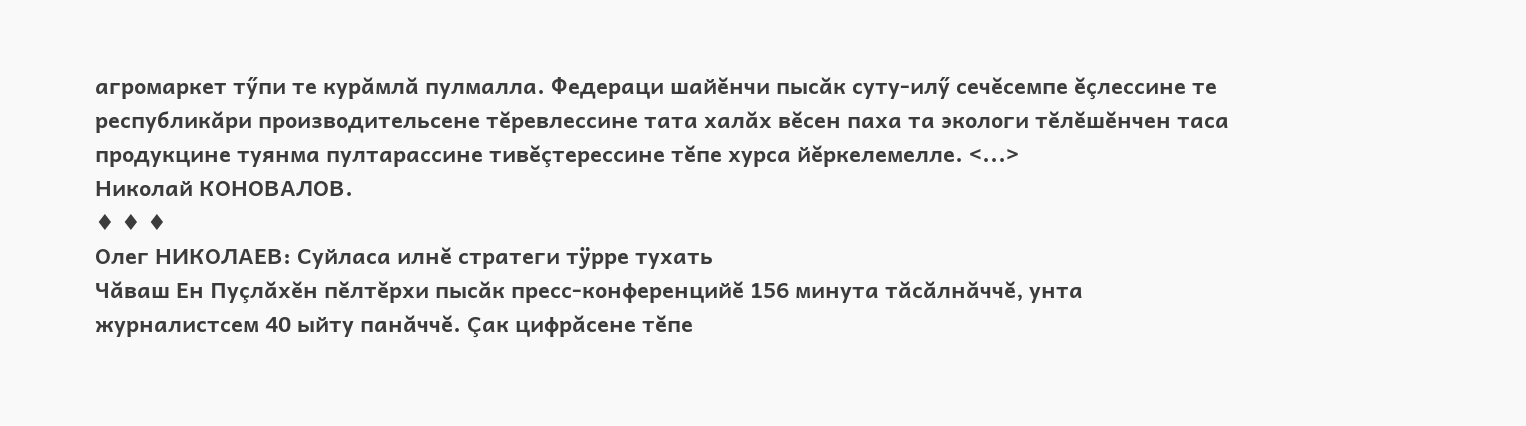агромаркет тӳпи те курăмлă пулмалла. Федераци шайĕнчи пысăк суту-илӳ сечĕсемпе ĕçлессине те республикăри производительсене тĕревлессине тата халăх вĕсен паха та экологи тĕлĕшĕнчен таса продукцине туянма пултарассине тивĕçтерессине тĕпе хурса йĕркелемелле. <...>
Николай КОНОВАЛОВ.
♦ ♦ ♦
Олег НИКОЛАЕВ: Суйласа илнĕ стратеги тÿрре тухать
Чăваш Ен Пуçлăхĕн пĕлтĕрхи пысăк пресс-конференцийĕ 156 минута тăсăлнăччĕ, унта журналистсем 40 ыйту панăччĕ. Çак цифрăсене тĕпе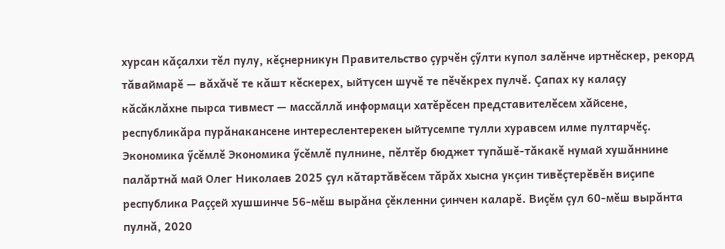хурсан кăçалхи тĕл пулу, кĕçнерникун Правительство çурчĕн çӳлти купол залĕнче иртнĕскер, рекорд тăваймарĕ — вăхăчĕ те кăшт кĕскерех, ыйтусен шучĕ те пĕчĕкрех пулчĕ. Çапах ку калаçу кăсăклăхне пырса тивмест — массăллă информаци хатĕрĕсен представителĕсем хăйсене, республикăра пурăнакансене интереслентерекен ыйтусемпе тулли хуравсем илме пултарчĕç.
Экономика ӳсĕмлĕ Экономика ӳсĕмлĕ пулнине, пĕлтĕр бюджет тупăшĕ-тăкакĕ нумай хушăннине палăртнă май Олег Николаев 2025 çул кăтартăвĕсем тăрăх хысна укçин тивĕçтерĕвĕн виçипе республика Раççей хушшинче 56-мĕш вырăна çĕкленни çинчен каларĕ. Виçĕм çул 60-мĕш вырăнта пулнă, 2020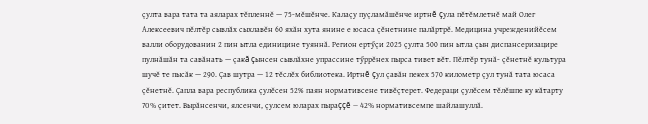çулта вара тата та аяларах тĕпленнĕ — 75-мĕшĕнче. Калаçу пуçламăшĕнче иртнĕ çула пĕтĕмлетнĕ май Олег Алексеевич пĕлтĕр сывлăх сыхлавĕн 60 яхăн хута янине е юсаса çĕнетнине палăртрĕ. Медицина учрежденийĕсем валли оборудованин 2 пин ытла единицине туяннă. Регион ертӳçи 2025 çулта 500 пин ытла çын диспансеризацире пулнăшăн та савăнать — çакă çынсен сывлăхне упрассине тӳррĕнех пырса тивет вĕт. Пĕлтĕр тунă- çĕнетнĕ культура шучĕ те пысăк — 290. Çав шутра — 12 тĕслĕх библиотека. Иртнĕ çул çавăн пекех 570 километр çул тунă тата юсаса çĕнетнĕ. Çапла вара республика çулĕсен 52% паян нормативсене тивĕçтерет. Федераци çулĕсем тĕлĕшпе ку кăтарту 70% çитет. Вырăнсенчи, ялсенчи, çулсем юларах пыраççĕ — 42% нормативсемпе шайлашуллă.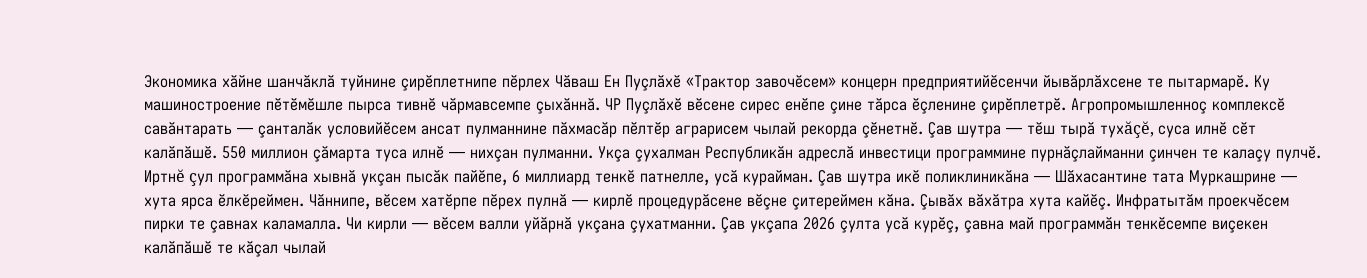Экономика хăйне шанчăклă туйнине çирĕплетнипе пĕрлех Чăваш Ен Пуçлăхĕ «Трактор завочĕсем» концерн предприятийĕсенчи йывăрлăхсене те пытармарĕ. Ку машиностроение пĕтĕмĕшле пырса тивнĕ чăрмавсемпе çыхăннă. ЧР Пуçлăхĕ вĕсене сирес енĕпе çине тăрса ĕçленине çирĕплетрĕ. Агропромышленноç комплексĕ савăнтарать — çанталăк условийĕсем ансат пулманнине пăхмасăр пĕлтĕр аграрисем чылай рекорда çĕнетнĕ. Çав шутра — тĕш тырă тухăçĕ, суса илнĕ сĕт калăпăшĕ. 550 миллион çăмарта туса илнĕ — нихçан пулманни. Укçа çухалман Республикăн адреслă инвестици программине пурнăçлайманни çинчен те калаçу пулчĕ. Иртнĕ çул программăна хывнă укçан пысăк пайĕпе, 6 миллиард тенкĕ патнелле, усă курайман. Çав шутра икĕ поликлиникăна — Шăхасантине тата Муркашрине — хута ярса ĕлкĕреймен. Чăннипе, вĕсем хатĕрпе пĕрех пулнă — кирлĕ процедурăсене вĕçне çитереймен кăна. Çывăх вăхăтра хута кайĕç. Инфратытăм проекчĕсем пирки те çавнах каламалла. Чи кирли — вĕсем валли уйăрнă укçана çухатманни. Çав укçапа 2026 çулта усă курĕç, çавна май программăн тенкĕсемпе виçекен калăпăшĕ те кăçал чылай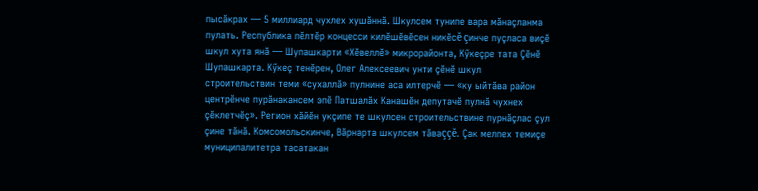пысăкрах — 5 миллиард чухлех хушăннă. Шкулсем тунипе вара мăнаçланма пулать. Республика пĕлтĕр концесси килĕшĕвĕсен никĕсĕ çинче пуçласа виçĕ шкул хута янă — Шупашкарти «Хĕвеллĕ» микрорайонта, Кӳкеçре тата Çĕнĕ Шупашкарта. Кӳкеç тенĕрен, Олег Алексеевич унти çĕнĕ шкул строительствин теми «сухаллă» пулнине аса илтерчĕ — «ку ыйтăва район центрĕнче пурăнакансем эпĕ Патшалăх Канашĕн депутачĕ пулнă чухнех çĕклетчĕç». Регион хăйĕн укçипе те шкулсен строительствине пурнăçлас çул çине тăнă. Комсомольскинче, Вăрнарта шкулсем тăваççĕ. Çак мелпех темиçе муниципалитетра тасатакан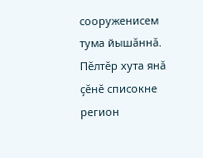сооруженисем тума йышăннă. Пĕлтĕр хута янă çĕнĕ списокне регион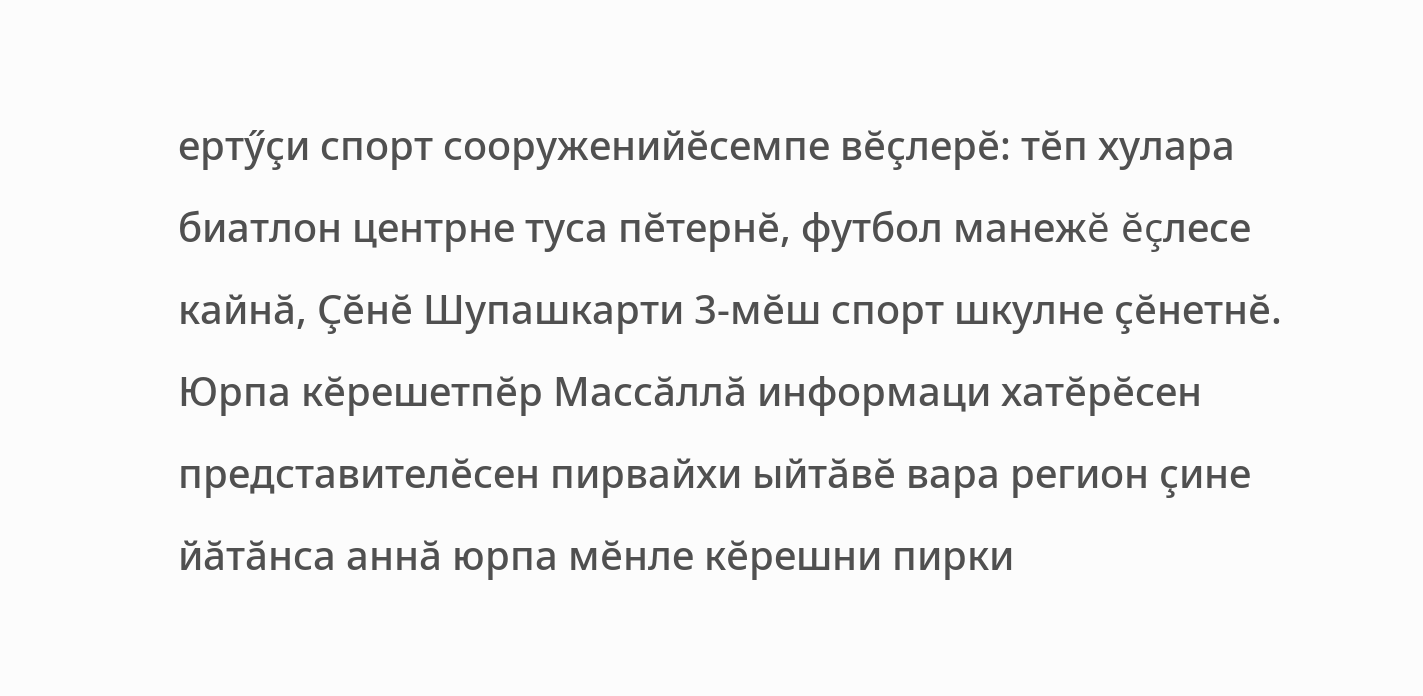ертӳçи спорт сооруженийĕсемпе вĕçлерĕ: тĕп хулара биатлон центрне туса пĕтернĕ, футбол манежĕ ĕçлесе кайнă, Çĕнĕ Шупашкарти 3-мĕш спорт шкулне çĕнетнĕ. Юрпа кĕрешетпĕр Массăллă информаци хатĕрĕсен представителĕсен пирвайхи ыйтăвĕ вара регион çине йăтăнса аннă юрпа мĕнле кĕрешни пирки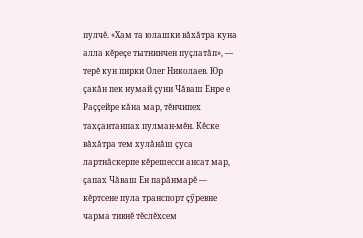пулчĕ. «Хам та юлашки вăхăтра куна алла кĕреçе тытнинчен пуçлатăп», — терĕ кун пирки Олег Николаев. Юр çакăн пек нумай çуни Чăваш Енре е Раççейре кăна мар, тĕнчипех тахçантанпах пулман-мĕн. Кĕске вăхăтра тем хулăнăш çуса лартнăскерпе кĕрешесси ансат мар, çапах Чăваш Ен парăнмарĕ — кĕртсене пула транспорт çӳревне чарма тивнĕ тĕслĕхсем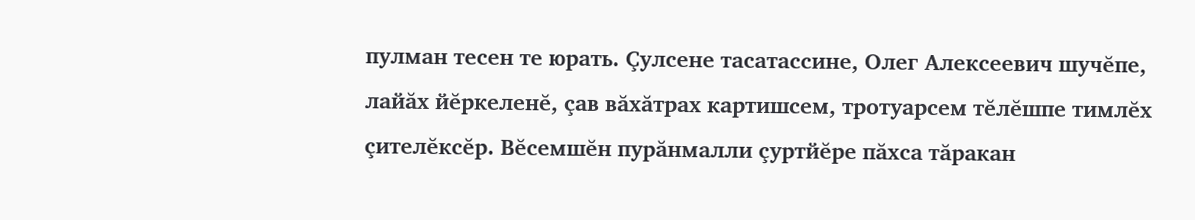пулман тесен те юрать. Çулсене тасатассине, Олег Алексеевич шучĕпе, лайăх йĕркеленĕ, çав вăхăтрах картишсем, тротуарсем тĕлĕшпе тимлĕх çителĕксĕр. Вĕсемшĕн пурăнмалли çуртйĕре пăхса тăракан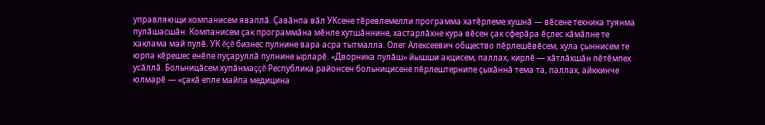управляющи компанисем яваплă. Çавăнпа вăл УКсене тĕревлемелли программа хатĕрлеме хушнă — вĕсене техника туянма пулăшасшăн. Компанисем çак программăна мĕнле хутшăннине, хастарлăхне кура вĕсен çак сферăра ĕçлес кăмăлне те хаклама май пулĕ. УК ĕçĕ бизнес пулнине вара асра тытмалла. Олег Алексеевич общество пĕрлешĕвĕсем, хула çыннисем те юрпа кĕрешес енĕпе пуçаруллă пулнине ырларĕ. «Дворника пулăш» йышши акцисем, паллах, кирлĕ — хăтлăхшăн пĕтĕмпех усăллă. Больницăсем хупăнмаççĕ Республика районсен больницисене пĕрлештернипе çыхăннă тема та, паллах, айккинче юлмарĕ — «çакă епле майпа медицина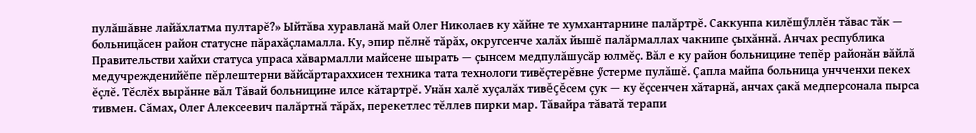пулăшăвне лайăхлатма пултарĕ?» Ыйтăва хуравланă май Олег Николаев ку хăйне те хумхантарнине палăртрĕ. Саккунпа килĕшӳллĕн тăвас тăк — больницăсен район статусне пăрахăçламалла. Ку, эпир пĕлнĕ тăрăх, округсенче халăх йышĕ палăрмаллах чакнипе çыхăннă. Анчах республика Правительстви хайхи статуса упраса хăвармалли майсене шырать — çынсем медпулăшусăр юлмĕç. Вăл е ку район больницине тепĕр районăн вăйлă медучрежденийĕпе пĕрлештерни вăйсăртараххисен техника тата технологи тивĕçтерĕвне ӳстерме пулăшĕ. Çапла майпа больница унчченхи пекех ĕçлĕ. Тĕслĕх вырăнне вăл Тăвай больницине илсе кăтартрĕ. Унăн халĕ хуçалăх тивĕçĕсем çук — ку ĕçсенчен хăтарнă, анчах çакă медперсонала пырса тивмен. Сăмах, Олег Алексеевич палăртнă тăрăх, перекетлес тĕллев пирки мар. Тăвайра тăватă терапи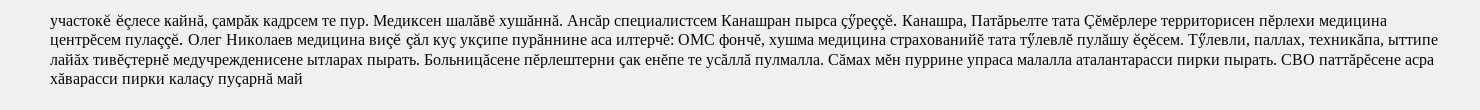участокĕ ĕçлесе кайнă, çамрăк кадрсем те пур. Медиксен шалăвĕ хушăннă. Ансăр специалистсем Канашран пырса çӳреççĕ. Канашра, Патăрьелте тата Çĕмĕрлере территорисен пĕрлехи медицина центрĕсем пулаççĕ. Олег Николаев медицина виçĕ çăл куç укçипе пурăннине аса илтерчĕ: ОМС фончĕ, хушма медицина страхованийĕ тата тӳлевлĕ пулăшу ĕçĕсем. Тӳлевли, паллах, техникăпа, ыттипе лайăх тивĕçтернĕ медучрежденисене ытларах пырать. Больницăсене пĕрлештерни çак енĕпе те усăллă пулмалла. Сăмах мĕн пуррине упраса малалла аталантарасси пирки пырать. СВО паттăрĕсене асра хăварасси пирки калаçу пуçарнă май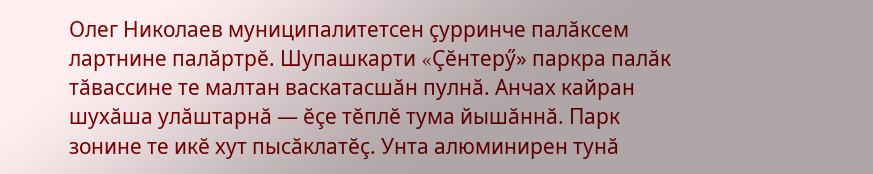Олег Николаев муниципалитетсен çурринче палăксем лартнине палăртрĕ. Шупашкарти «Çĕнтерӳ» паркра палăк тăвассине те малтан васкатасшăн пулнă. Анчах кайран шухăша улăштарнă — ĕçе тĕплĕ тума йышăннă. Парк зонине те икĕ хут пысăклатĕç. Унта алюминирен тунă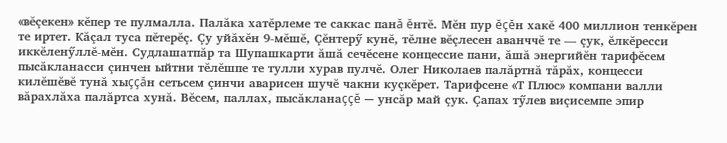«вĕçекен» кĕпер те пулмалла. Палăка хатĕрлеме те саккас панă ĕнтĕ. Мĕн пур ĕçĕн хакĕ 400 миллион тенкĕрен те иртет. Кăçал туса пĕтерĕç. Çу уйăхĕн 9-мĕшĕ, Çĕнтерӳ кунĕ, тĕлне вĕçлесен аванччĕ те — çук, ĕлкĕресси иккĕленӳллĕ-мĕн. Судлашатпăр та Шупашкарти ăшă сечĕсене концессие пани, ăшă энергийĕн тарифĕсем пысăкланасси çинчен ыйтни тĕлĕшпе те тулли хурав пулчĕ. Олег Николаев палăртнă тăрăх, концесси килĕшĕвĕ тунă хыççăн сетьсем çинчи аварисен шучĕ чакни куçкĕрет. Тарифсене «Т Плюс» компани валли вăрахлăха палăртса хунă. Вĕсем, паллах, пысăкланаççĕ — унсăр май çук. Çапах тӳлев виçисемпе эпир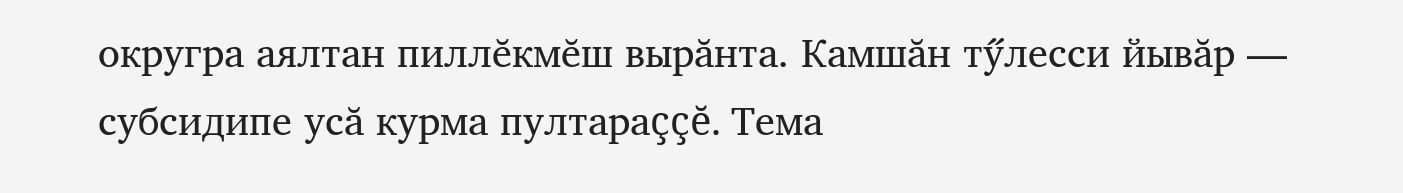округра аялтан пиллĕкмĕш вырăнта. Камшăн тӳлесси йывăр — субсидипе усă курма пултараççĕ. Тема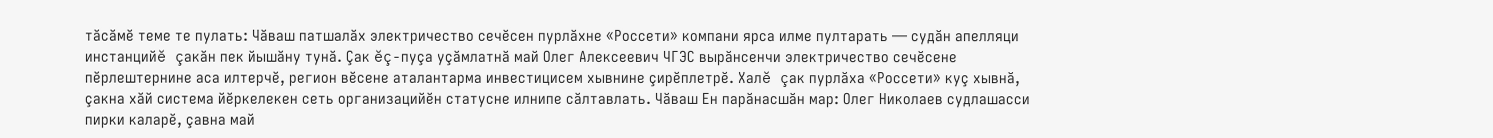тăсăмĕ теме те пулать: Чăваш патшалăх электричество сечĕсен пурлăхне «Россети» компани ярса илме пултарать — судăн апелляци инстанцийĕ çакăн пек йышăну тунă. Çак ĕç-пуçа уçăмлатнă май Олег Алексеевич ЧГЭС вырăнсенчи электричество сечĕсене пĕрлештернине аса илтерчĕ, регион вĕсене аталантарма инвестицисем хывнине çирĕплетрĕ. Халĕ çак пурлăха «Россети» куç хывнă, çакна хăй система йĕркелекен сеть организацийĕн статусне илнипе сăлтавлать. Чăваш Ен парăнасшăн мар: Олег Николаев судлашасси пирки каларĕ, çавна май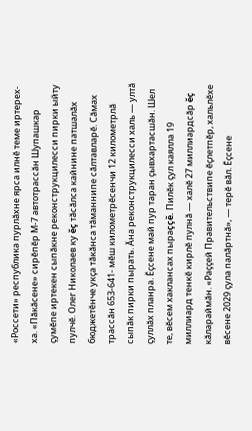«Россети» республика пурлăхне ярса илнĕ теме иртерех-ха. «Пăкăсене» сирĕпĕр М-7 автотрассăн Шупашкар çумĕпе иртекен сыпăкне реконструкцилесси пирки ыйту пулчĕ. Олег Николаев ку ĕç тăсăлса кайнине патшалăх бюджетĕнче укçа тăкăнса тăманнипе сăлтавларĕ. Сăмах трассăн 653-641- мĕш километрĕсенчи 12 километрлă сыпăк пирки пырать. Ăна реконструкцилесси халь — ултă çуллăх планра. Ĕçсене май пур таран çывхартасшăн. Шел те, вĕсем хаклансах пыраççĕ. Пилĕк çул каялла 19 миллиард тенкĕ кирлĕ пулнă — халĕ 27 миллиардсăр ĕç кăлараймăн. «Раççей Правительствипе ĕçлетпĕр, хальлĕхе вĕсене 2029 çула палăртнă», — терĕ вăл. Ĕçсене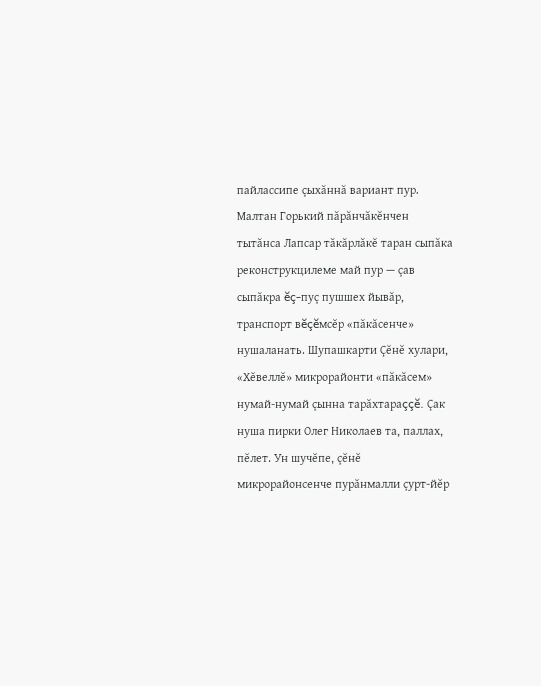пайлассипе çыхăннă вариант пур. Малтан Горький пăрăнчăкĕнчен тытăнса Лапсар тăкăрлăкĕ таран сыпăка реконструкцилеме май пур — çав сыпăкра ĕç-пуç пушшех йывăр, транспорт вĕçĕмсĕр «пăкăсенче» нушаланать. Шупашкарти Çĕнĕ хулари, «Хĕвеллĕ» микрорайонти «пăкăсем» нумай-нумай çынна тарăхтараççĕ. Çак нуша пирки Олег Николаев та, паллах, пĕлет. Ун шучĕпе, çĕнĕ микрорайонсенче пурăнмалли çурт-йĕр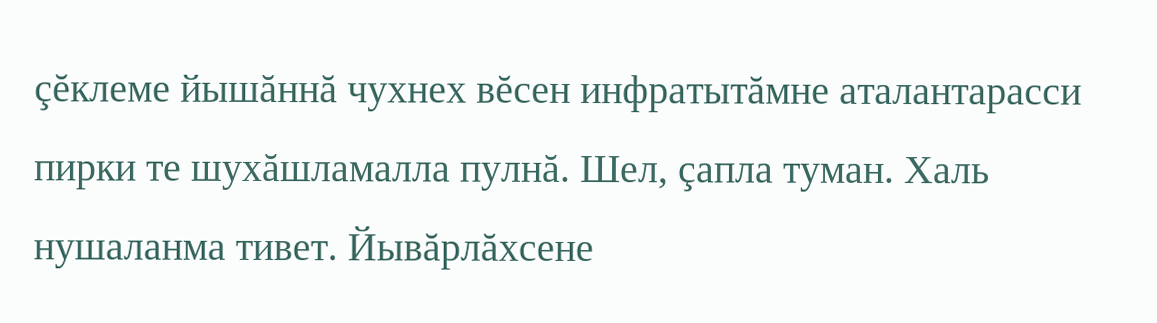çĕклеме йышăннă чухнех вĕсен инфратытăмне аталантарасси пирки те шухăшламалла пулнă. Шел, çапла туман. Халь нушаланма тивет. Йывăрлăхсене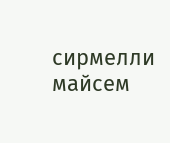сирмелли майсем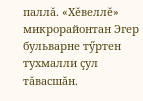паллă. «Хĕвеллĕ» микрорайонтан Эгер бульварне тӳртен тухмалли çул тăвасшăн.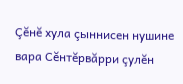Çĕнĕ хула çыннисен нушине вара Сĕнтĕрвăрри çулĕн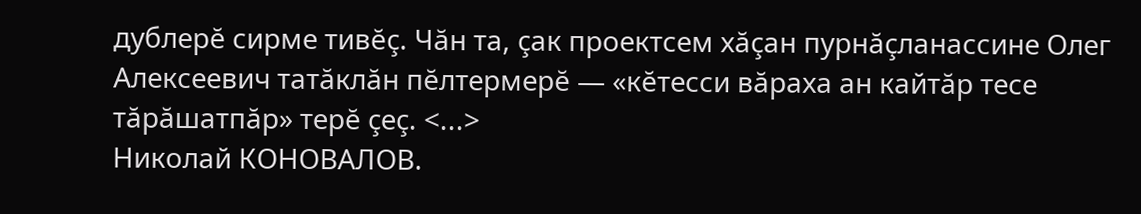дублерĕ сирме тивĕç. Чăн та, çак проектсем хăçан пурнăçланассине Олег Алексеевич татăклăн пĕлтермерĕ — «кĕтесси вăраха ан кайтăр тесе тăрăшатпăр» терĕ çеç. <...>
Николай КОНОВАЛОВ.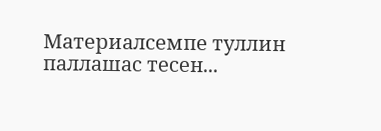Материалсемпе туллин паллашас тесен...